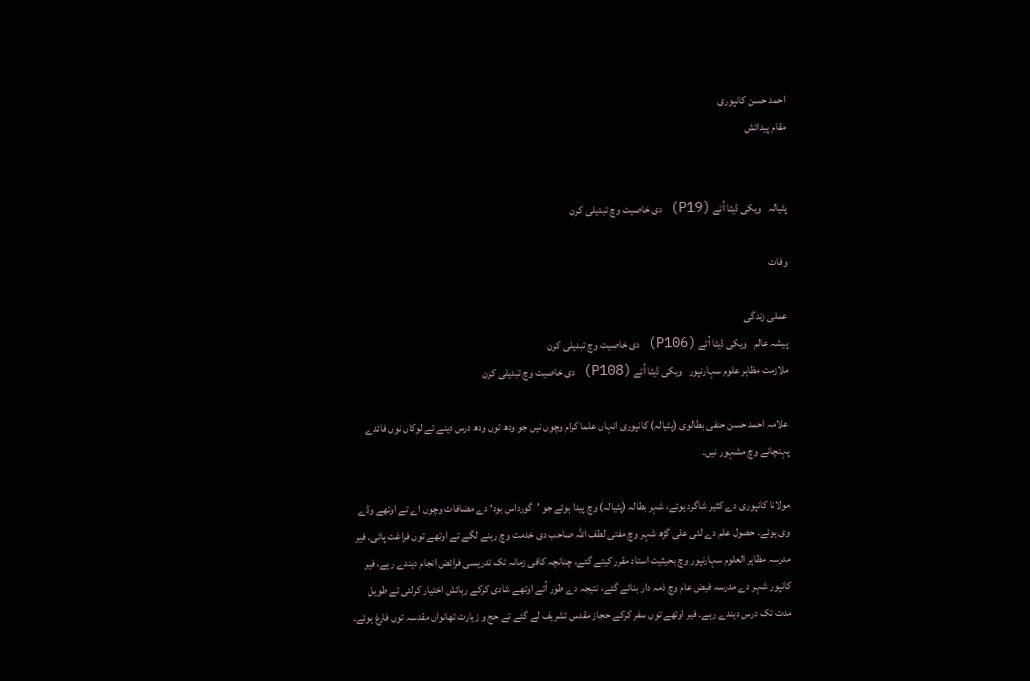احمد حسن کانپوری
مقام پیدائش


پٹیالہ   ویکی ڈیٹا اُتے (P19) دی خاصیت وچ تبدیلی کرن

وفات

عملی زندگی
پیشہ عالم   ویکی ڈیٹا اُتے (P106) دی خاصیت وچ تبدیلی کرن
ملازمت مظاہر علوم سہارنپور   ویکی ڈیٹا اُتے (P108) دی خاصیت وچ تبدیلی کرن

علامہ احمد حسن حنفی بطالوی (پٹیالہ) کانپوری انہاں علما کرام وچوں نيں جو ودھ توں ودھ درس دینے تے لوکاں نوں فائدے پہنچانے وچ مشہور نيں۔

مولانا کانپوری دے کثیر شاگرد ہوئے، شہر بطالہ (پٹیالہ) وچ پیدا ہوئے جو ’گورداس بود‘ دے مضافات وچوں اے تے اوتھے وڈے وی ہوئے۔ حصول علم دے لئی علی گڑھ شہر وچ مفتی لطف اللہ صاحب دی خدمت وچ رہنے لگے تے اوتھے توں فراغت پائی۔ فیر مدرسہ مظاہر العلوم سہارنپور وچ بحیثیت استاد مقرر کيتے گئے، چنانچہ کافی زمانہ تک تدریسی فرائض انجام دیندے رہے، فیر کانپور شہر دے مدرسہ فیض عام وچ ذمہ دار بنائے گئے، نتیجہ دے طور اُتے اوتھے شادی کرکے رہائش اختیار کرلئی تے طویل مدت تک درس دیندے رہے۔ فیر اوتھے توں سفر کرکے حجاز مقدس تشریف لے گئے تے حج و زیارت تھانواں مقدسہ توں فارغ ہوئے۔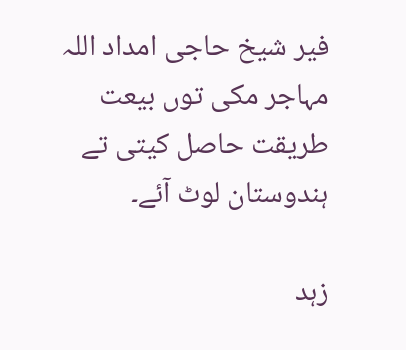فیر شیخ حاجی امداد اللہ مہاجر مکی توں بیعت طریقت حاصل کيتی تے ہندوستان لوٹ آئے۔

زہد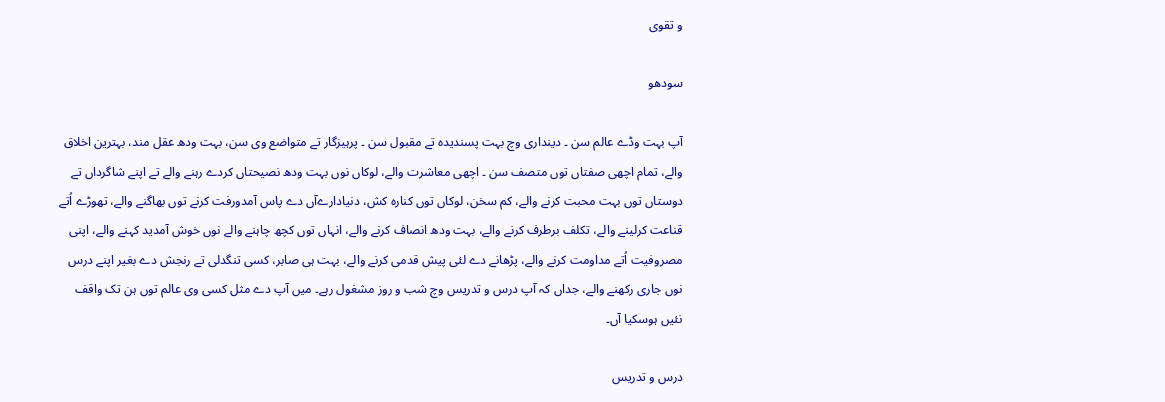و تقوی

سودھو

آپ بہت وڈے عالم سن ۔ دینداری وچ بہت پسندیدہ تے مقبول سن ۔ پرہیزگار تے متواضع وی سن، بہت ودھ عقل مند، بہترین اخلاق والے، تمام اچھی صفتاں توں متصف سن ۔ اچھی معاشرت والے، لوکاں نوں بہت ودھ نصیحتاں کردے رہنے والے تے اپنے شاگرداں تے دوستاں توں بہت محبت کرنے والے، کم سخن، لوکاں توں کنارہ کش، دنیادارےآں دے پاس آمدورفت کرنے توں بھاگنے والے، تھوڑے اُتے قناعت کرلینے والے، تکلف برطرف کرنے والے، بہت ودھ انصاف کرنے والے، انہاں توں کچھ چاہنے والے نوں خوش آمدید کہنے والے، اپنی مصروفیت اُتے مداومت کرنے والے، پڑھانے دے لئی پیش قدمی کرنے والے، بہت ہی صابر، کسی تنگدلی تے رنجش دے بغیر اپنے درس نوں جاری رکھنے والے، جداں کہ آپ درس و تدریس وچ شب و روز مشغول رہے۔ میں آپ دے مثل کسی وی عالم توں ہن تک واقف نئيں ہوسکیا آں۔

درس و تدریس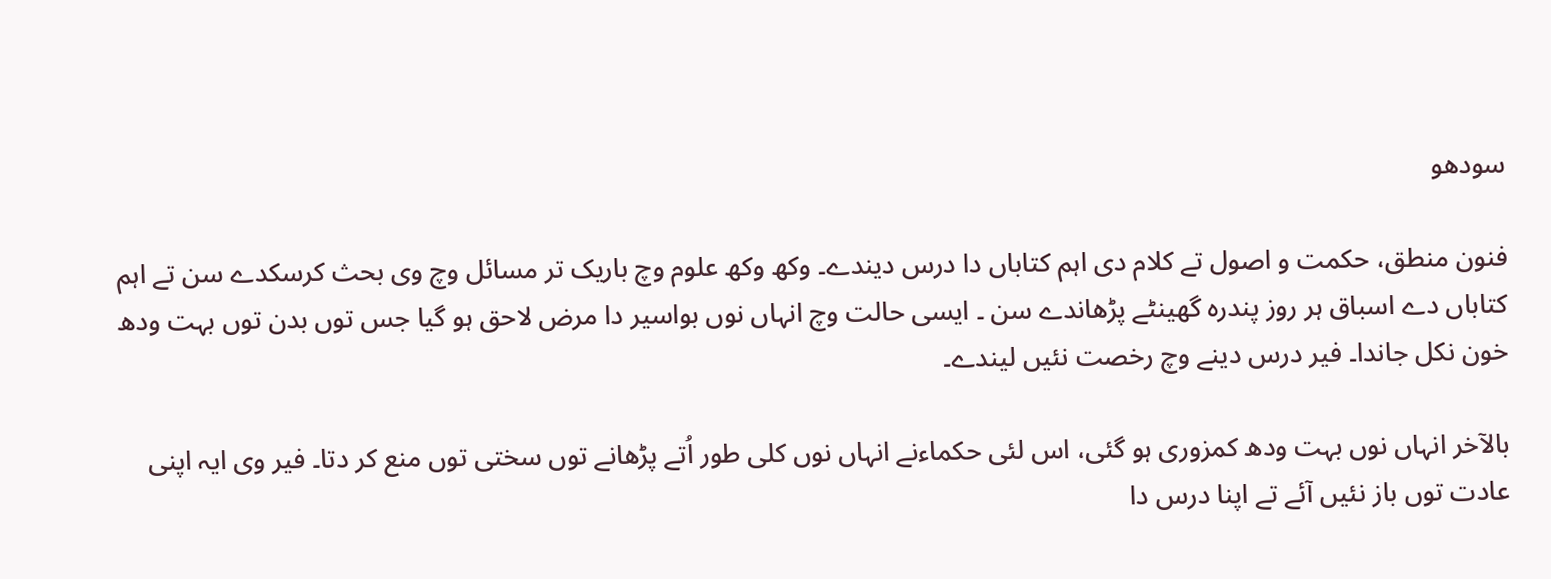سودھو

فنون منطق، حکمت و اصول تے کلام دی اہم کتاباں دا درس دیندے۔ وکھ وکھ علوم وچ باریک تر مسائل وچ وی بحث کرسکدے سن تے اہم کتاباں دے اسباق ہر روز پندرہ گھینٹے پڑھاندے سن ۔ ایسی حالت وچ انہاں نوں بواسیر دا مرض لاحق ہو گیا جس توں بدن توں بہت ودھ خون نکل جاندا۔ فیر درس دینے وچ رخصت نئيں لیندے۔

بالآخر انہاں نوں بہت ودھ کمزوری ہو گئی، اس لئی حکماءنے انہاں نوں کلی طور اُتے پڑھانے توں سختی توں منع کر دتا۔ فیر وی ایہ اپنی عادت توں باز نئيں آئے تے اپنا درس دا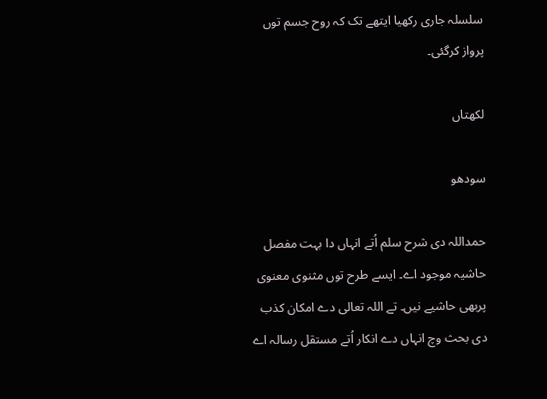سلسلہ جاری رکھیا ایتھے تک کہ روح جسم توں پرواز کرگئی۔

لکھتاں

سودھو

حمداللہ دی شرح سلم اُتے انہاں دا بہت مفصل حاشیہ موجود اے۔ ايسے طرح توں مثنوی معنوی پربھی حاشیے نيں۔ تے اللہ تعالی دے امکان کذب دی بحث وچ انہاں دے انکار اُتے مستقل رسالہ اے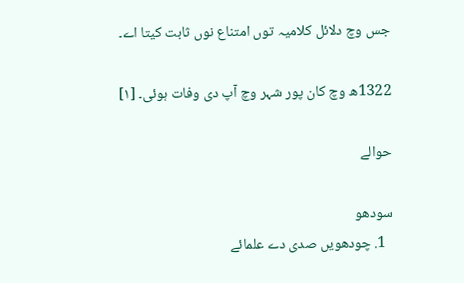جس وچ دلائل کلامیہ توں امتناع نوں ثابت کيتا اے۔

1322ھ وچ کان پور شہر وچ آپ دی وفات ہوئی۔ [۱]

حوالے

سودھو
  1. چودھويں صدی دے علمائے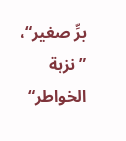برِّ صغیر“، ”نزہة الخواطر“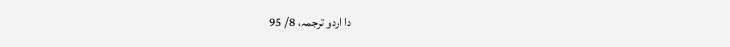دا اردو ترجمہ، 8/ 95